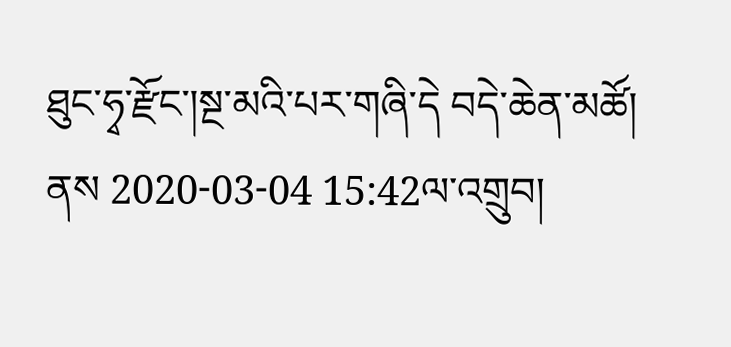ཐུང་ཧྭ་རྫོང་།སྔ་མའི་པར་གཞི་དེ བདེ་ཆེན་མཚོ།  ནས 2020-03-04 15:42ལ་འགྲུབ།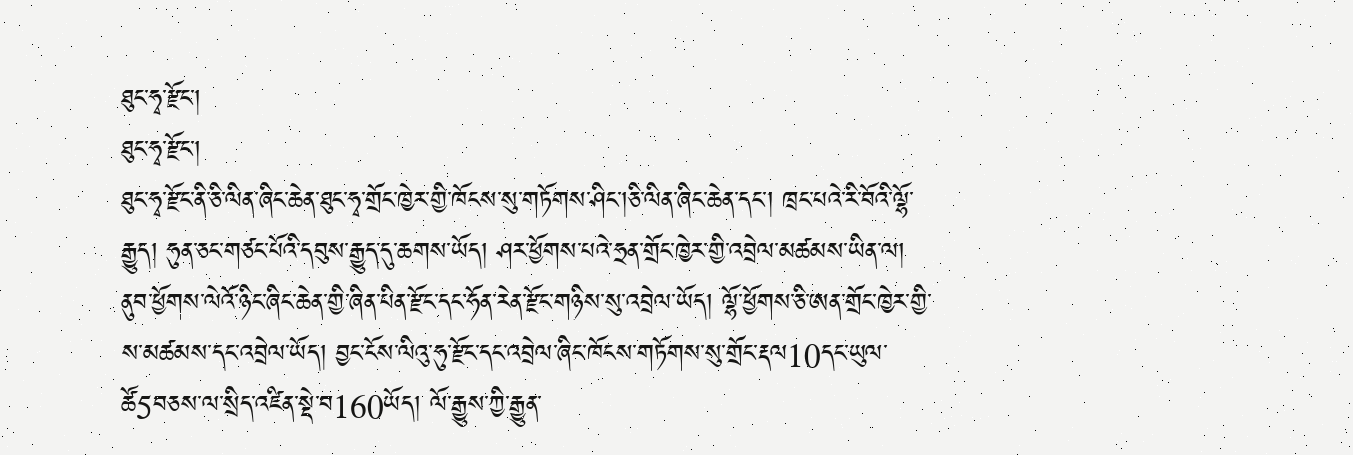ཐུང་ཧྭ་རྫོང་།
ཐུང་ཧྭ་རྫོང་།
ཐུང་ཧྭ་རྫོང་ནི་ཅི་ལིན་ཞིང་ཆེན་ཐུང་ཧྭ་གྲོང་ཁྱེར་གྱི་ཁོངས་སུ་གཏོགས་ཤིང་།ཅི་ལིན་ཞིང་ཆེན་དང་། ཁྲང་པའེ་རི་བོའི་ལྷོ་རྒྱུད། ཧུན་ཅང་གཙང་པོའི་དབུས་རྒྱུད་དུ་ཆགས་ཡོད། ཤར་ཕྱོགས་པའེ་ཧྲན་གྲོང་ཁྱེར་གྱི་འབྲེལ་མཚམས་ཡིན་ལ། ནུབ་ཕྱོགས་ལེའོ་ཉིང་ཞིང་ཆེན་གྱི་ཞིན་པིན་རྫོང་དང་ཧོན་རེན་རྫོང་གཉིས་སུ་འབྲེལ་ཡོད། ལྷོ་ཕྱོགས་ཅི་ཨན་གྲོང་ཁྱེར་གྱི་ས་མཚམས་དང་འབྲེལ་ཡོད། བྱང་ངོས་ལིའུ་ཧུ་རྫོང་དང་འབྲེལ་ཞིང་ཁོངས་གཏོགས་སུ་གྲོང་རྡལ10དང་ཡུལ་ཚོ5བཅས་ལ་སྲིད་འཛིན་སྡེ་བ160ཡོད། ལོ་རྒྱུས་ཀྱི་རྒྱུན་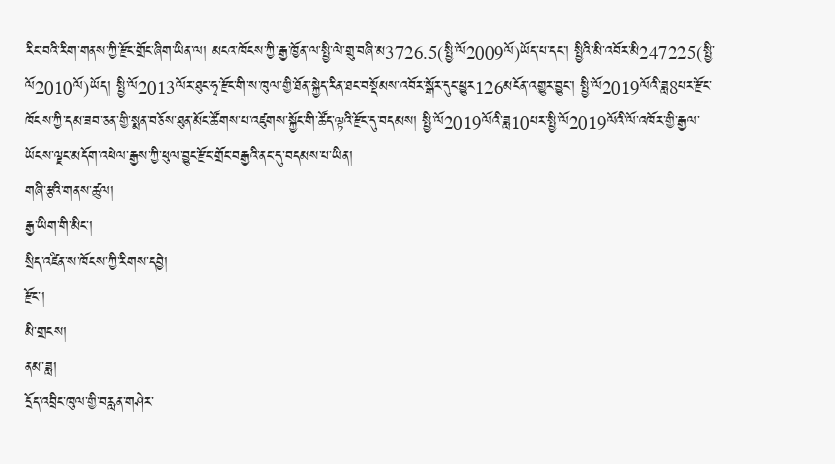རིང་བའི་རིག་གནས་ཀྱི་རྫོང་གྲོང་ཞིག་ཡིན་ལ། མངའ་ཁོངས་ཀྱི་རྒྱ་ཁྱོན་ལ་སྤྱི་ལེ་གྲུ་བཞི་མ3726.5(སྤྱི་ལོ2009ལོ)ཡོད་པ་དང་། སྤྱིའི་མི་འབོར་མི247225(སྤྱི་ལོ2010ལོ)ཡོད། སྤྱི་ལོ2013ལོར་ཐུང་ཧྭ་རྫོང་གི་ས་ཁུལ་གྱི་ཐོན་སྐྱེད་རིན་ཐང་བསྡོམས་འབོར་སྒོར་དུང་ཕྱུར126མངོན་འགྱུར་བྱུང་། སྤྱི་ལོ2019ལོའི་ཟླ8པར་རྫོང་ཁོངས་ཀྱི་དམ་ཟབ་ཅན་གྱི་སྨན་བཅོས་ཐུན་མོང་ཚོགས་པ་འཛུགས་སྐྱོང་གི་ཚོད་ལྟའི་རྫོང་དུ་བདམས། སྤྱི་ལོ2019ལོའི་ཟླ10པར་སྤྱི་ལོ2019ལོའི་ལོ་འཁོར་གྱི་རྒྱལ་ཡོངས་ལྗང་མདོག་འཕེལ་རྒྱས་ཀྱི་ཕུལ་བྱུང་རྫོང་གྲོང་བརྒྱའི་ནང་དུ་བདམས་པ་ཡིན།
གཞི་རྩའི་གནས་ཚུལ།
རྒྱ་ཡིག་གི་མིང་།
སྲིད་འཛིན་ས་ཁོངས་ཀྱི་རིགས་དབྱེ།
རྫོང་།
མི་གྲངས།
ནམ་ཟླ།
དྲོད་འབྲིང་ཁུལ་གྱི་བརླན་གཤེར་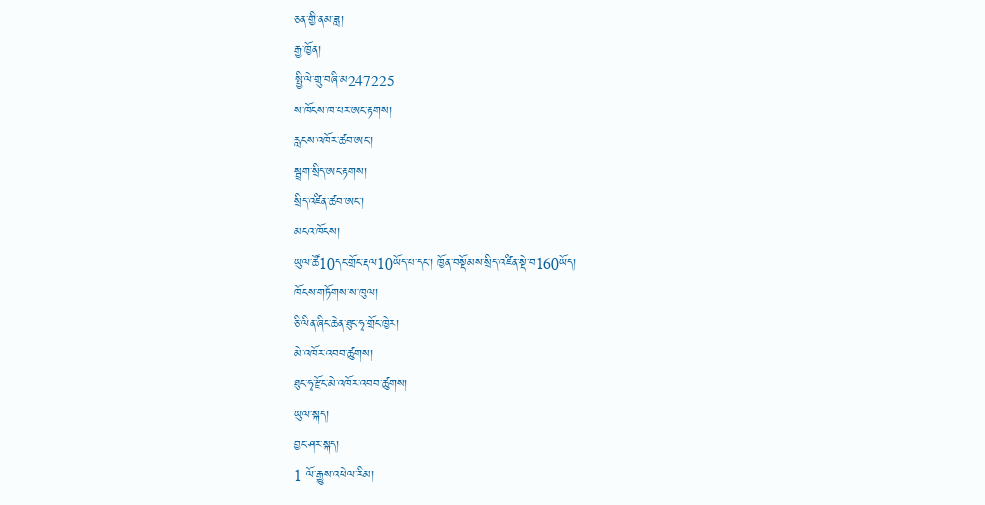ཅན་གྱི་ནམ་ཟླ།
རྒྱ་ཁྱོན།
སྤྱི་ལེ་གྲུ་བཞི་མ247225
ས་ཁོངས་ཁ་པར་ཨང་རྟགས།
རླངས་འཁོར་ཚབ་ཨང་།
སྦྲག་སྲིད་ཨང་རྟགས།
སྲིད་འཛིན་ཚབ་ཨང་།
མངའ་ཁོངས།
ཡུལ་ཚོ10དང་གྲོང་རྡལ10ཡོད་པ་དང་། ཁྱོན་བསྡོམས་སྲིད་འཛིན་སྡེ་བ160ཡོད།
ཁོངས་གཏོགས་ས་ཁུལ།
ཅི་ལིན་ཞིང་ཆེན་ཐུང་ཧྭ་གྲོང་ཁྱེར།
མེ་འཁོར་འབབ་ཚུགས།
ཐུང་ཧྭ་རྫོང་མེ་འཁོར་འབབ་ཚུགས།
ཡུལ་སྐད།
བྱང་ཤར་སྐད།
1 ལོ་རྒྱུས་འཕེལ་རིམ།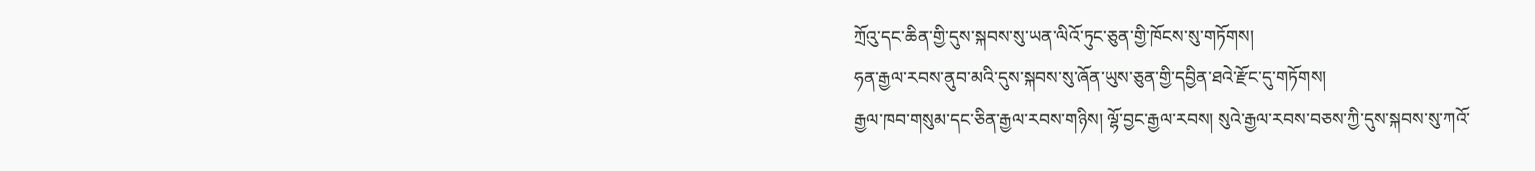ཀྲོའུ་དང་ཆིན་གྱི་དུས་སྐབས་སུ་ཡན་ལིའོ་ཏུང་ཅུན་གྱི་ཁོངས་སུ་གཏོགས།
ཧན་རྒྱལ་རབས་ནུབ་མའི་དུས་སྐབས་སུ་ཞོན་ཡུས་ཅུན་གྱི་དབྱིན་ཐའེ་རྫོང་དུ་གཏོགས།
རྒྱལ་ཁབ་གསུམ་དང་ཅིན་རྒྱལ་རབས་གཉིས། ལྷོ་བྱང་རྒྱལ་རབས། སུའེ་རྒྱལ་རབས་བཅས་ཀྱི་དུས་སྐབས་སུ་ཀའོ་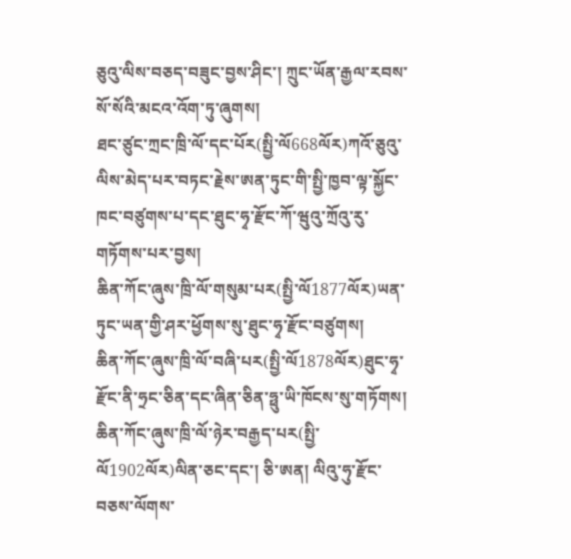ཅུའུ་ལིས་བཅད་བཟུང་བྱས་ཤིང་། ཀྲུང་ཡོན་རྒྱལ་རབས་སོ་སོའི་མངའ་འོག་ཏུ་ཞུགས།
ཐང་ཙུང་ཀྲང་ཁྲི་ལོ་དང་པོར(སྤྱི་ལོ668ལོར)ཀའོ་ཅུའུ་ལིས་མེད་པར་བཏང་རྗེས་ཨན་ཏུང་གི་སྤྱི་ཁྱབ་ལྟ་སྐྱོང་ཁང་བཙུགས་པ་དང་ཐུང་ཧྭ་རྫོང་ཀོ་ཝུའུ་ཀྲོའུ་རུ་གཏོགས་པར་བྱས།
ཆིན་ཀོང་ཞུས་ཁྲི་ལོ་གསུམ་པར(སྤྱི་ལོ1877ལོར)ཡན་ཏུང་ཡན་གྱི་ཤར་ཕྱོགས་སུ་ཐུང་ཧྭ་རྫོང་བཙུགས།
ཆིན་ཀོང་ཞུས་ཁྲི་ལོ་བཞི་པར(སྤྱི་ལོ1878ལོར)ཐུང་ཧྭ་རྫོང་ནི་ཧྲང་ཅིན་དང་ཞིན་ཅིན་ཧྥུ་ཡི་ཁོངས་སུ་གཏོགས།
ཆིན་ཀོང་ཞུས་ཁྲི་ལོ་ཉེར་བརྒྱད་པར(སྤྱི་ལོ1902ལོར)ལིན་ཅང་དང་། ཅི་ཨན། ལིའུ་ཧུ་རྫོང་བཅས་ལོགས་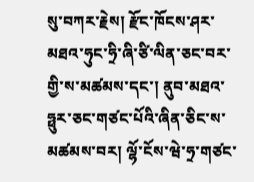སུ་བཀར་རྗེས། རྫོང་ཁོངས་ཤར་མཐའ་ཧུང་ཧྲི་ཞི་ཙི་ལིན་ཅང་བར་གྱི་ས་མཚམས་དང་། ནུབ་མཐའ་ཧྥུར་ཅང་གཙང་པོའི་ཞིན་ཅིང་ས་མཚམས་བར། ལྷོ་ངོས་ཝེ་ཧྲ་གཙང་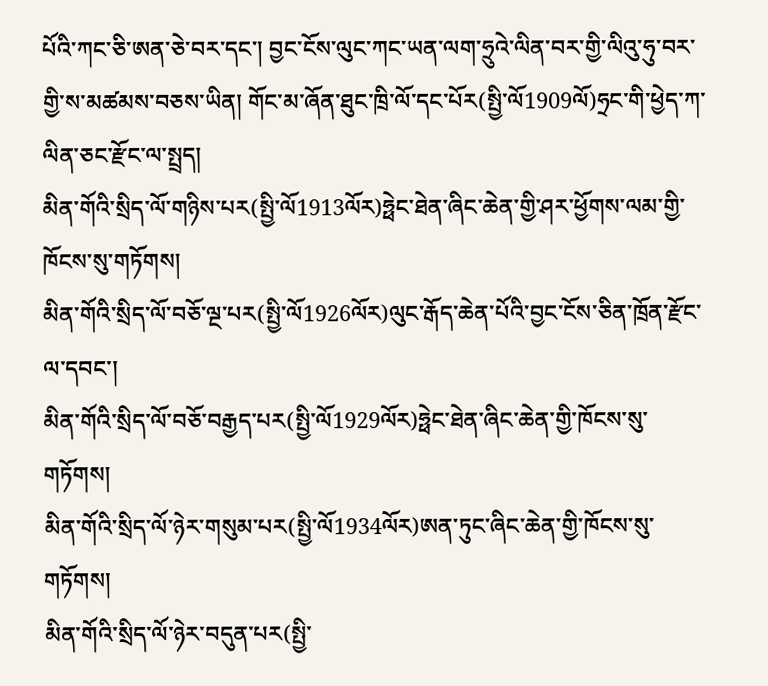པོའི་ཀང་ཅི་ཨན་ཅེ་བར་དང་། བྱང་ངོས་ལུང་ཀང་ཡན་ལག་ཧྲུའེ་ལིན་བར་གྱི་ལིའུ་ཧུ་བར་གྱི་ས་མཚམས་བཅས་ཡིན། གོང་མ་ཞོན་ཐུང་ཁྲི་ལོ་དང་པོར(སྤྱི་ལོ1909ལོ)ཧྲང་གི་ཕྱེད་ཀ་ལིན་ཅང་རྫོང་ལ་སྤྲད།
མིན་གོའི་སྲིད་ལོ་གཉིས་པར(སྤྱི་ལོ1913ལོར)ཧྥེང་ཐེན་ཞིང་ཆེན་གྱི་ཤར་ཕྱོགས་ལམ་གྱི་ཁོངས་སུ་གཏོགས།
མིན་གོའི་སྲིད་ལོ་བཅོ་ལྔ་པར(སྤྱི་ལོ1926ལོར)ལུང་རྒོད་ཆེན་པོའི་བྱང་ངོས་ཅིན་ཁྲོན་རྫོང་ལ་དབང་།
མིན་གོའི་སྲིད་ལོ་བཅོ་བརྒྱད་པར(སྤྱི་ལོ1929ལོར)ཧྥེང་ཐེན་ཞིང་ཆེན་གྱི་ཁོངས་སུ་གཏོགས།
མིན་གོའི་སྲིད་ལོ་ཉེར་གསུམ་པར(སྤྱི་ལོ1934ལོར)ཨན་ཏུང་ཞིང་ཆེན་གྱི་ཁོངས་སུ་གཏོགས།
མིན་གོའི་སྲིད་ལོ་ཉེར་བདུན་པར(སྤྱི་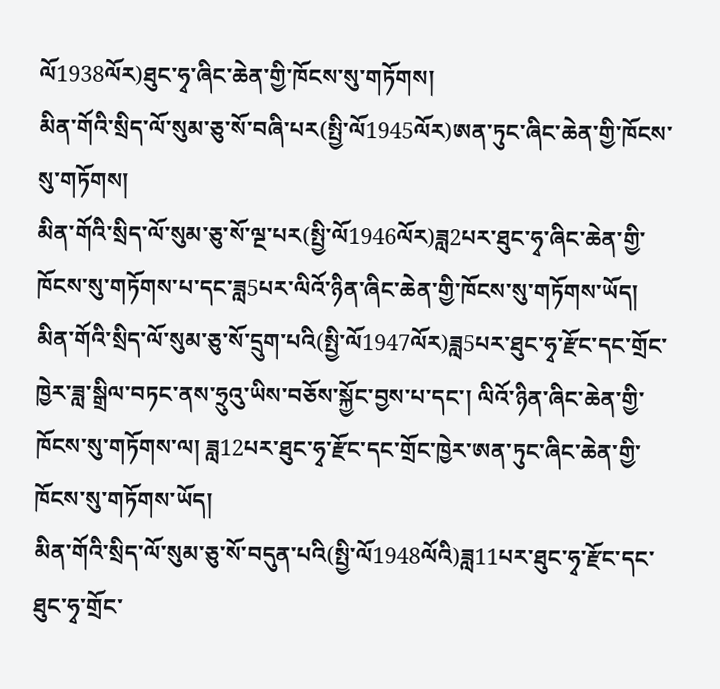ལོ1938ལོར)ཐུང་ཧྭ་ཞིང་ཆེན་གྱི་ཁོངས་སུ་གཏོགས།
མིན་གོའི་སྲིད་ལོ་སུམ་ཅུ་སོ་བཞི་པར(སྤྱི་ལོ1945ལོར)ཨན་ཏུང་ཞིང་ཆེན་གྱི་ཁོངས་སུ་གཏོགས།
མིན་གོའི་སྲིད་ལོ་སུམ་ཅུ་སོ་ལྔ་པར(སྤྱི་ལོ1946ལོར)ཟླ2པར་ཐུང་ཧྭ་ཞིང་ཆེན་གྱི་ཁོངས་སུ་གཏོགས་པ་དང་ཟླ5པར་ལིའོ་ཉིན་ཞིང་ཆེན་གྱི་ཁོངས་སུ་གཏོགས་ཡོད།
མིན་གོའི་སྲིད་ལོ་སུམ་ཅུ་སོ་དྲུག་པའི(སྤྱི་ལོ1947ལོར)ཟླ5པར་ཐུང་ཧྭ་རྫོང་དང་གྲོང་ཁྱེར་ཟླ་སྒྲིལ་བཏང་ནས་ཧྲུའུ་ཡིས་བཅོས་སྐྱོང་བྱས་པ་དང་། ལིའོ་ཉིན་ཞིང་ཆེན་གྱི་ཁོངས་སུ་གཏོགས་ལ། ཟླ12པར་ཐུང་ཧྭ་རྫོང་དང་གྲོང་ཁྱེར་ཨན་ཏུང་ཞིང་ཆེན་གྱི་ཁོངས་སུ་གཏོགས་ཡོད།
མིན་གོའི་སྲིད་ལོ་སུམ་ཅུ་སོ་བདུན་པའི(སྤྱི་ལོ1948ལོའི)ཟླ11པར་ཐུང་ཧྭ་རྫོང་དང་ཐུང་ཧྭ་གྲོང་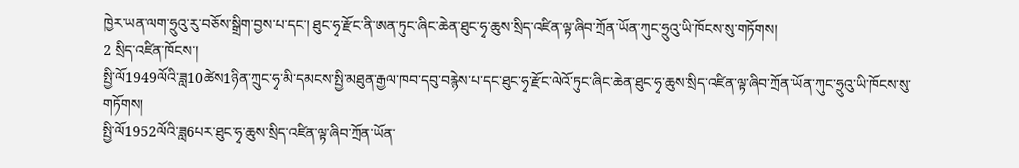ཁྱེར་ཡན་ལག་ཧྲུའུ་རུ་བཅོས་སྒྲིག་བྱས་པ་དང་། ཐུང་ཧྭ་རྫོང་ནི་ཨན་ཏུང་ཞིང་ཆེན་ཐུང་ཧྭ་ཆུས་སྲིད་འཛིན་ལྟ་ཞིབ་ཀྲོན་ཡོན་ཀུང་ཧྲུའུ་ཡི་ཁོངས་སུ་གཏོགས།
2 སྲིད་འཛིན་ཁོངས་།
སྤྱི་ལོ1949ལོའི་ཟླ10ཚེས1ཉིན་ཀྲུང་ཧྭ་མི་དམངས་སྤྱི་མཐུན་རྒྱལ་ཁབ་དབུ་བརྙེས་པ་དང་ཐུང་ཧྭ་རྫོང་ལེའོ་ཏུང་ཞིང་ཆེན་ཐུང་ཧྭ་ཆུས་སྲིད་འཛིན་ལྟ་ཞིབ་ཀྲོན་ཡོན་ཀུང་ཧྲུའུ་ཡི་ཁོངས་སུ་གཏོགས།
སྤྱི་ལོ1952ལོའི་ཟླ6པར་ཐུང་ཧྭ་ཆུས་སྲིད་འཛིན་ལྟ་ཞིབ་ཀྲོན་ཡོན་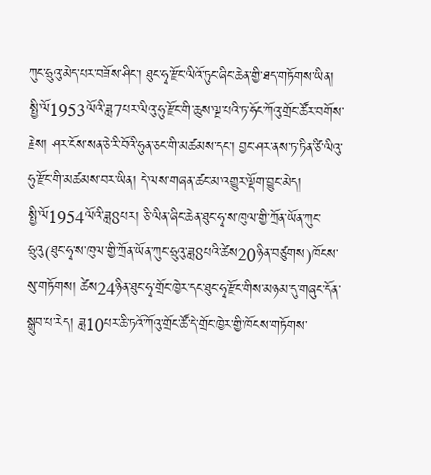ཀུང་ཧྲུའུ་མེད་པར་བཟོས་ཤིང་། ཐུང་ཧྭ་རྫོང་ལིའོ་ཏུང་ཞིང་ཆེན་གྱི་ཐད་གཏོགས་ཡིན།
སྤྱི་ལོ1953ལོའི་ཟླ7པར་ལིའུ་ཧུ་རྫོང་གི་ཆུས་ལྔ་པའི་ཏ་ཧོང་ཀོའུ་གྲོང་ཚོར་བགོས་རྗེས། ཤར་ངོས་སན་ཅེ་རི་བོའི་ཧུན་ཅང་གི་མཚམས་དང་། བྱང་ཤར་ནས་ཏ་ཏིན་ཙི་ལིའུ་ཧུ་རྫོང་གི་མཚམས་བར་ཡིན། དེ་ལས་གཞན་ཚང་མ་འགྱུར་ལྡོག་བྱུང་མེད།
སྤྱི་ལོ1954ལོའི་ཟླ8པར། ཅི་ལིན་ཞིང་ཆེན་ཐུང་ཧྭ་ས་ཁུལ་གྱི་ཀྲོན་ཡོན་ཀུང་ཧྲུའུ(ཐུང་ཧྭ་ས་ཁུལ་གྱི་ཀྲོན་ཡོན་ཀུང་ཧྲུའུ་ཟླ8པའི་ཚེས20ཉིན་བཙུགས)ཁོངས་སུ་གཏོགས། ཚེས24ཉིན་ཐུང་ཧྭ་གྲོང་ཁྱེར་དང་ཐུང་ཧྭ་རྫོང་གིས་མཉམ་དུ་གཞུང་དོན་སྒྲུབ་པ་རེད། ཟླ10པར་ཆི་ཏའོ་ཀོའུ་གྲོང་ཚོ་དེ་གྲོང་ཁྱེར་གྱི་ཁོངས་གཏོགས་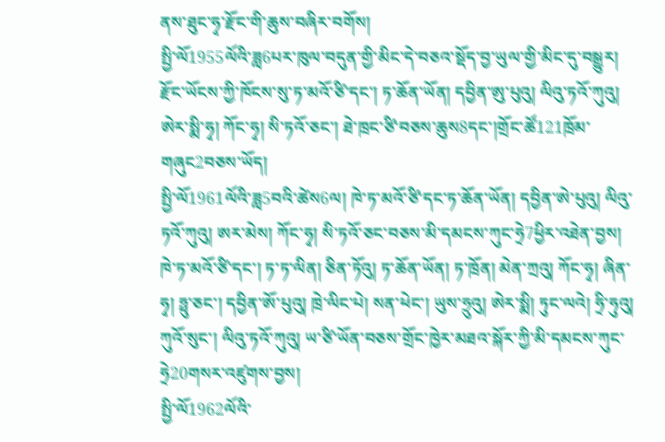ནས་ཐུང་ཧྭ་རྫོང་གི་ཆུས་བཞིར་བགོས།
སྤྱི་ལོ1955ལོའི་ཟླ6པར་ཁུལ་བདུན་གྱི་མིང་དེ་བཅའ་སྡོད་བྱ་ཡུལ་གྱི་མིང་དུ་བསྒྱུར། རྫོང་ཡོངས་ཀྱི་ཁོངས་སུ་ཏ་མའོ་ཙི་དང་། ཏ་ཆོན་ཡོན། དབྱིན་ཨུ་པུའུ། ལིའུ་ཏའོ་ཀུའུ། ཨེར་སྨི་ཧྭ། ཀོང་ཧྭ། སི་ཏའོ་ཅང་། ཐེ་ཁྲང་ཙི་བཅས་ཆུས8དང་།གྲོང་ཚོ121ཁྲོམ་གཞུང2བཅས་ཡོད།
སྤྱི་ལོ1961ལོའི་ཟླ5བའི་ཚེས6ལ། ཁེ་ཏ་མའོ་ཙི་དང་ཏ་ཆོན་ཡོན། དབྱིན་ཨེ་པུའུ། ལིའུ་ཏའོ་ཀུའུ། ཨར་མེས། ཀོང་ཧྭ། སི་ཏའོ་ཅང་བཅས་མི་དམངས་ཀུང་ཧྲེ7ཕྱིར་འཐེན་བྱས། ཁེ་ཏ་མའོ་ཙི་དང་། ཏ་ཏ་ལིན། ཅིན་ཏོའུ། ཏ་ཆོན་ཡོན། ཏ་ཁྲོན། མེན་ཀྲའུ། ཀོང་ཧྭ། ཞིན་ཧྭ། ཧྥུ་ཅང་། དབྱིན་ཨོ་པུའུ། ཁྲེ་ལིང་པེ། སན་ཕེང་། ཡུས་ཧྲུའུ། ཨེར་སྨི། ཏུང་ལའེ། ཧྲི་ཧུའུ། ཀུའོ་སུང་། ལིའུ་ཏའོ་ཀུའུ། ཡ་ཙི་ཡོན་བཅས་གྲོང་ཁྱེར་མཐའ་སྐོར་ཀྱི་མི་དམངས་ཀུང་ཧྲེ20གསར་འཛུགས་བྱས།
སྤྱི་ལོ1962ལོའི་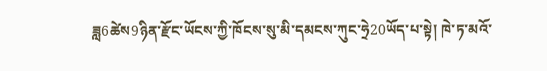ཟླ6ཚེས9ཉིན་རྫོང་ཡོངས་ཀྱི་ཁོངས་སུ་མི་དམངས་ཀུང་ཧྲེ20ཡོད་པ་སྟེ། ཁེ་ཏ་མའོ་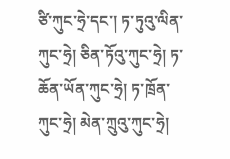ཙི་ཀུང་ཧྲེ་དང་། ཏ་ཏུའུ་ལིན་ཀུང་ཧྲེ། ཅིན་ཏོའུ་ཀུང་ཧྲེ། ཏ་ཆོན་ཡོན་ཀུང་ཧྲེ། ཏ་ཁྲོན་ཀུང་ཧྲེ། མེན་ཀྲུའུ་ཀུང་ཧྲེ།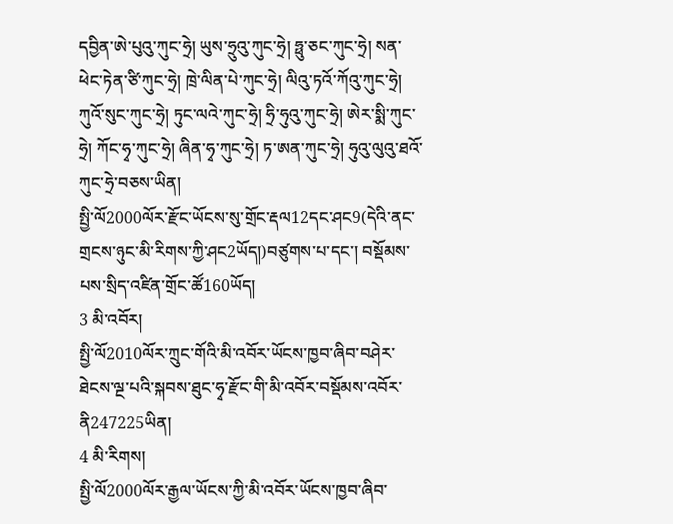དབྱིན་ཨེ་པུའུ་ཀུང་ཧྲེ། ཡུས་ཧྲུའུ་ཀུང་ཧྲེ། ཧྥུ་ཅང་ཀུང་ཧྲེ། སན་ཕེང་ཏེན་ཙི་ཀུང་ཧྲེ། ཁྲེ་ལིན་པེ་ཀུང་ཧྲེ། ལིའུ་ཏའོ་ཀོའུ་ཀུང་ཧྲེ། ཀུའོ་སུང་ཀུང་ཧྲེ། ཏུང་ལའེ་ཀུང་ཧྲེ། ཧྲི་ཧུའུ་ཀུང་ཧྲེ། ཨེར་སྨི་ཀུང་ཧྲེ། ཀོང་ཧྭ་ཀུང་ཧྲེ། ཞིན་ཧྭ་ཀུང་ཧྲེ། ཏ་ཨན་ཀུང་ཧྲེ། ཧུའུ་ལུའུ་ཐའོ་ཀུང་ཧྲེ་བཅས་ཡིན།
སྤྱི་ལོ2000ལོར་རྫོང་ཡོངས་སུ་གྲོང་རྡལ12དང་ཤང9(དེའི་ནང་གྲངས་ཉུང་མི་རིགས་ཀྱི་ཤང2ཡོད།)བཙུགས་པ་དང་། བསྡོམས་པས་སྲིད་འཛིན་གྲོང་ཚོ160ཡོད།
3 མི་འབོར།
སྤྱི་ལོ2010ལོར་ཀྲུང་གོའི་མི་འབོར་ཡོངས་ཁྱབ་ཞིབ་བཤེར་ཐེངས་ལྔ་པའི་སྐབས་ཐུང་ཧྭ་རྫོང་གི་མི་འབོར་བསྡོམས་འབོར་ནི247225ཡིན།
4 མི་རིགས།
སྤྱི་ལོ2000ལོར་རྒྱལ་ཡོངས་ཀྱི་མི་འབོར་ཡོངས་ཁྱབ་ཞིབ་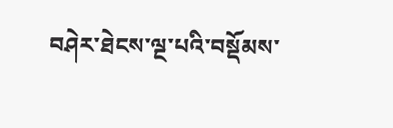བཤེར་ཐེངས་ལྔ་པའི་བསྡོམས་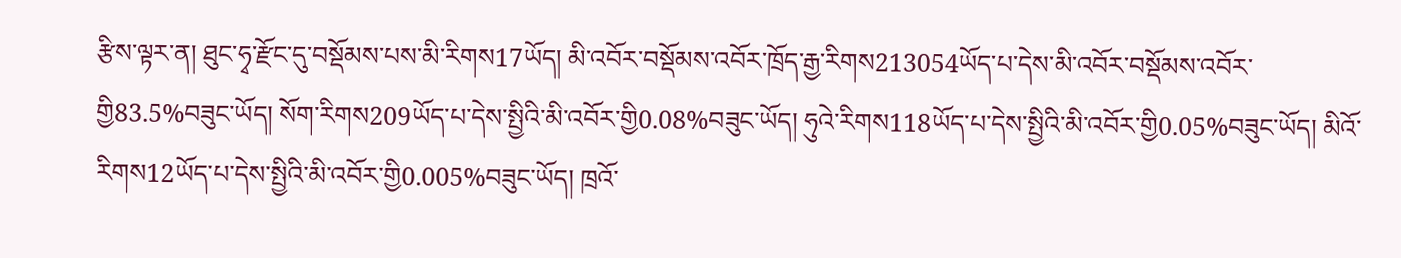རྩིས་ལྟར་ན། ཐུང་ཧྭ་རྫོང་དུ་བསྡོམས་པས་མི་རིགས17ཡོད། མི་འབོར་བསྡོམས་འབོར་ཁྲོད་རྒྱ་རིགས213054ཡོད་པ་དེས་མི་འབོར་བསྡོམས་འབོར་གྱི83.5%བཟུང་ཡོད། སོག་རིགས209ཡོད་པ་དེས་སྤྱིའི་མི་འབོར་གྱི0.08%བཟུང་ཡོད། ཧུའེ་རིགས118ཡོད་པ་དེས་སྤྱིའི་མི་འབོར་གྱི0.05%བཟུང་ཡོད། མིའོ་རིགས12ཡོད་པ་དེས་སྤྱིའི་མི་འབོར་གྱི0.005%བཟུང་ཡོད། ཁྲའོ་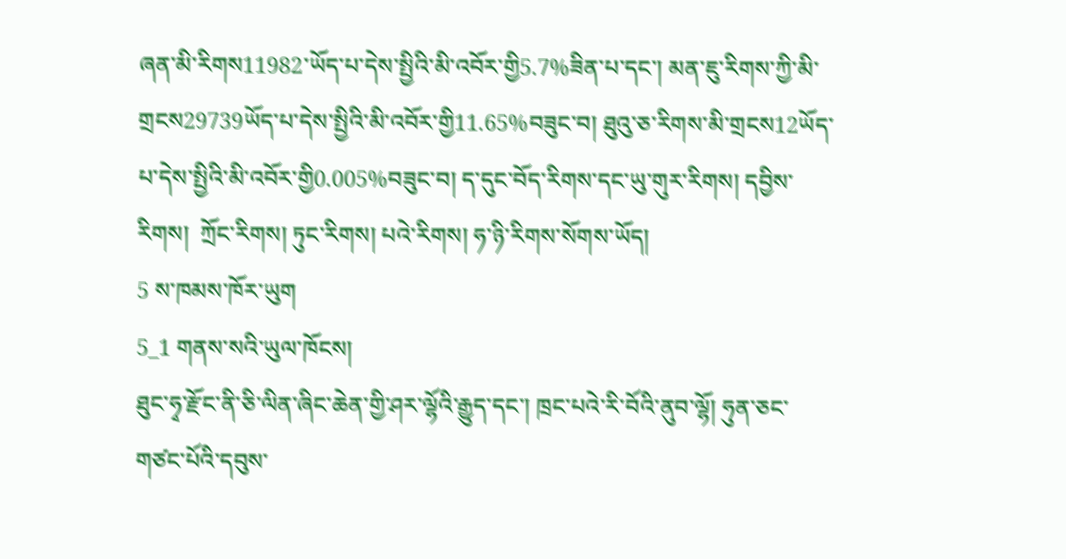ཞན་མི་རིགས11982་ཡོད་པ་དེས་སྤྱིའི་མི་འབོར་གྱི5.7%ཟིན་པ་དང་། མན་ཇུ་རིགས་ཀྱི་མི་གྲངས29739ཡོད་པ་དེས་སྤྱིའི་མི་འབོར་གྱི11.65%བཟུང་བ། ཐུའུ་ཅ་རིགས་མི་གྲངས12ཡོད་པ་དེས་སྤྱིའི་མི་འབོར་གྱི0.005%བཟུང་བ། ད་དུང་བོད་རིགས་དང་ཡུ་གུར་རིགས། དབྱིས་རིགས།  ཀྲོང་རིགས། ཏུང་རིགས། པའེ་རིགས། ཧ་ཉི་རིགས་སོགས་ཡོད།
5 ས་ཁམས་ཁོར་ཡུག
5_1 གནས་སའི་ཡུལ་ཁོངས།
ཐུང་ཧྭ་རྫོང་ནི་ཅི་ལིན་ཞིང་ཆེན་གྱི་ཤར་ལྷོའི་རྒྱུད་དང་། ཁྲང་པའེ་རི་བོའི་ནུབ་ལྷོ། ཧུན་ཅང་གཙང་པོའི་དབུས་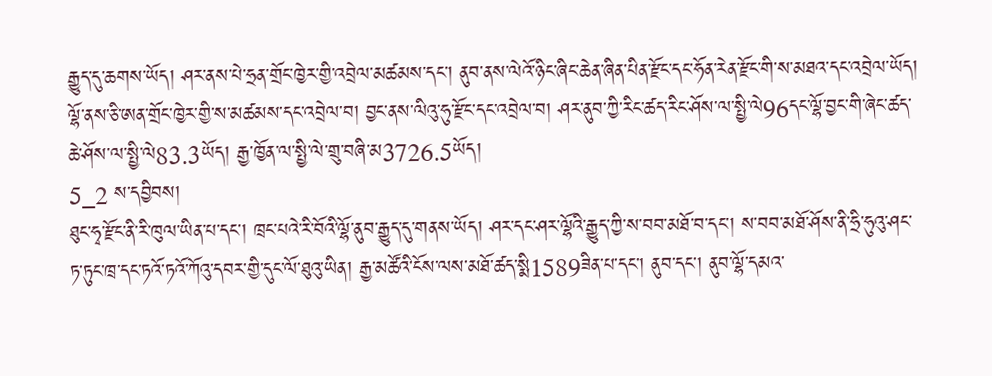རྒྱུད་དུ་ཆགས་ཡོད། ཤར་ནས་པེ་ཧྲན་གྲོང་ཁྱེར་གྱི་འབྲེལ་མཚམས་དང་། ནུབ་ནས་ལེའོ་ཉིང་ཞིང་ཆེན་ཞིན་པིན་རྫོང་དང་ཧོན་རེན་རྫོང་གི་ས་མཐའ་དང་འབྲེལ་ཡོད། ལྷོ་ནས་ཅི་ཨན་གྲོང་ཁྱེར་གྱི་ས་མཚམས་དང་འབྲེལ་བ། བྱང་ནས་ལིའུ་ཧུ་རྫོང་དང་འབྲེལ་བ། ཤར་ནུབ་ཀྱི་རིང་ཚད་རིང་ཤོས་ལ་སྤྱི་ལེ96དང་ལྷོ་བྱང་གི་ཞེང་ཚད་ཆེ་ཤོས་ལ་སྤྱི་ལེ83.3ཡོད། རྒྱ་ཁྱོན་ལ་སྤྱི་ལེ་གྲུ་བཞི་མ3726.5ཡོད།
5_2 ས་དབྱིབས།
ཐུང་ཧྭ་རྫོང་ནི་རི་ཁུལ་ཡིན་པ་དང་། ཁྲང་པའེ་རི་བོའི་ལྷོ་ནུབ་རྒྱུད་དུ་གནས་ཡོད། ཤར་དང་ཤར་ལྷོའི་རྒྱུད་ཀྱི་ས་བབ་མཐོ་བ་དང་། ས་བབ་མཐོ་ཤོས་ནི་ཧྲི་ཧུའུ་ཤང་ཏ་ཏུང་ཁྲ་དང་ཏའོ་ཏའོ་ཀོའུ་དབར་གྱི་དུང་ལོ་ཐུའུ་ཡིན། རྒྱ་མཚོའི་ངོས་ལས་མཐོ་ཚད་སྨི1589ཟིན་པ་དང་། ནུབ་དང་། ནུབ་ལྷོ་དམའ་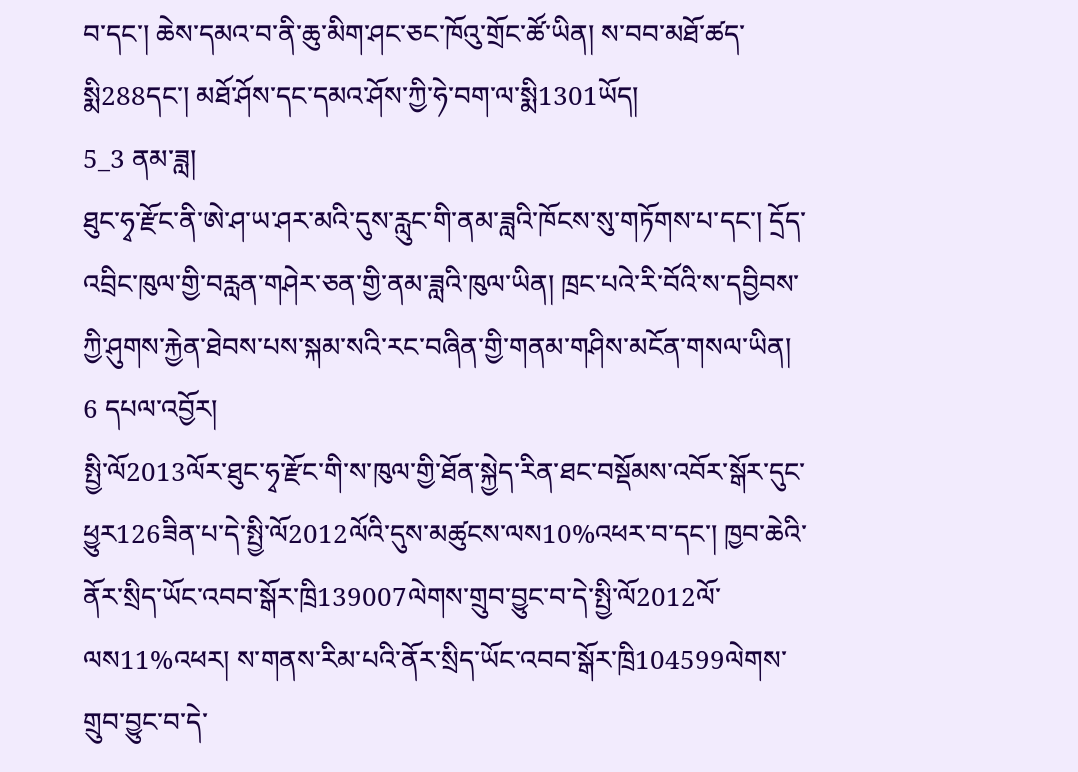བ་དང་། ཆེས་དམའ་བ་ནི་ཆུ་མིག་ཤང་ཅང་ཁོའུ་གྲོང་ཚོ་ཡིན། ས་བབ་མཐོ་ཚད་སྨི288དང་། མཐོ་ཤོས་དང་དམའ་ཤོས་ཀྱི་ཧེ་བག་ལ་སྨི1301ཡོད།
5_3 ནམ་ཟླ།
ཐུང་ཧྭ་རྫོང་ནི་ཨེ་ཤ་ཡ་ཤར་མའི་དུས་རླུང་གི་ནམ་ཟླའི་ཁོངས་སུ་གཏོགས་པ་དང་། དྲོད་འབྲིང་ཁུལ་གྱི་བརླན་གཤེར་ཅན་གྱི་ནམ་ཟླའི་ཁུལ་ཡིན། ཁྲང་པའེ་རི་བོའི་ས་དབྱིབས་ཀྱི་ཤུགས་རྐྱེན་ཐེབས་པས་སྐམ་སའི་རང་བཞིན་གྱི་གནམ་གཤིས་མངོན་གསལ་ཡིན།
6 དཔལ་འབྱོར།
སྤྱི་ལོ2013ལོར་ཐུང་ཧྭ་རྫོང་གི་ས་ཁུལ་གྱི་ཐོན་སྐྱེད་རིན་ཐང་བསྡོམས་འབོར་སྒོར་དུང་ཕྱུར126ཟིན་པ་དེ་སྤྱི་ལོ2012ལོའི་དུས་མཚུངས་ལས10%འཕར་བ་དང་། ཁྱབ་ཆེའི་ནོར་སྲིད་ཡོང་འབབ་སྒོར་ཁྲི139007ལེགས་གྲུབ་བྱུང་བ་དེ་སྤྱི་ལོ2012ལོ་ལས11%འཕར། ས་གནས་རིམ་པའི་ནོར་སྲིད་ཡོང་འབབ་སྒོར་ཁྲི104599ལེགས་གྲུབ་བྱུང་བ་དེ་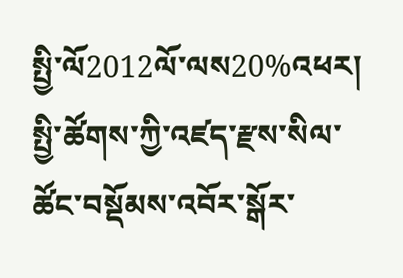སྤྱི་ལོ2012ལོ་ལས20%འཕར། སྤྱི་ཚོགས་ཀྱི་འཛད་རྫས་སིལ་ཚོང་བསྡོམས་འབོར་སྒོར་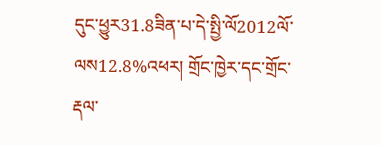དུང་ཕྱུར31.8ཟིན་པ་དེ་སྤྱི་ལོ2012ལོ་ལས12.8%འཕར། གྲོང་ཁྱེར་དང་གྲོང་རྡལ་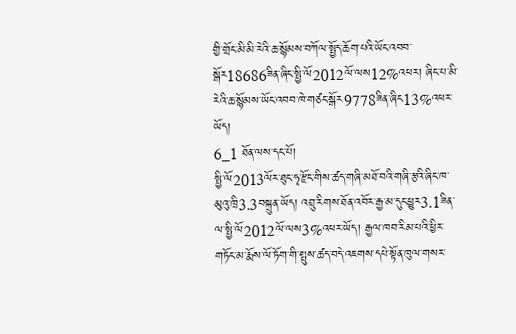གྱི་གྲོང་མི་མི་རེའི་ཆ་སྙོམས་བཀོལ་སྤྱོད་ཆོག་པའི་ཡོང་འབབ་སྒོར18686ཟིན་ཞིང་སྤྱི་ལོ2012ལོ་ལས12%འཕར། ཞིང་པ་མི་རེའི་ཆ་སྙོམས་ཡོང་འབབ་ཁེ་གཙང་སྒོར9778ཟིན་ཞིང13%འཕར་ཡོད།
6_1 ཐོན་ལས་དང་པོ།
སྤྱི་ལོ2013ལོར་ཐུང་ཧྭ་རྫོང་གིས་ཚད་གཞི་མཐོ་བའི་གཞི་རྩའི་ཞིང་ཁ་མུའུ་ཁྲི3.3བསྐྲུན་ཡོད། འབྲུ་རིགས་ཐོན་འབོར་རྒྱ་མ་དུང་ཕྱུར3.1ཟིན་ལ་སྤྱི་ལོ2012ལོ་ལས3%འཕར་ཡོད། རྒྱལ་ཁབ་རིམ་པའི་ཕྱིར་གཏོང་མ་རྨོས་ལོ་ཏོག་གི་སྤུས་ཚད་བདེ་འཇགས་དཔེ་སྟོན་ཁུལ་གསར་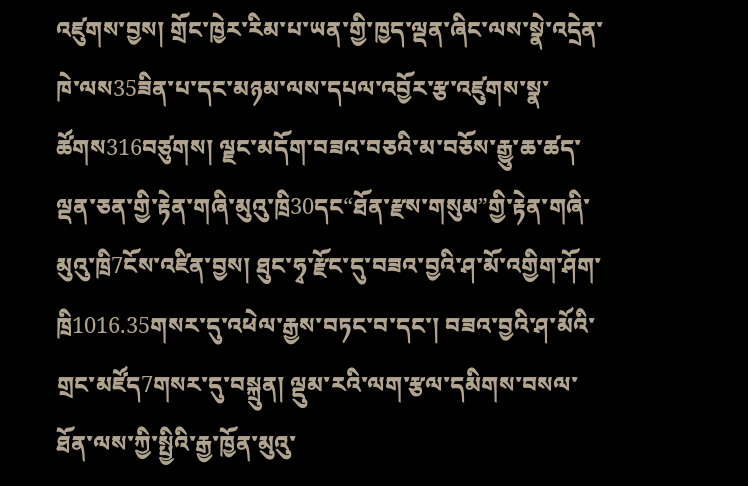འཛུགས་བྱས། གྲོང་ཁྱེར་རིམ་པ་ཡན་གྱི་ཁྱད་ལྡན་ཞིང་ལས་སྣེ་འདྲེན་ཁེ་ལས35ཟིན་པ་དང་མཉམ་ལས་དཔལ་འབྱོར་རྩ་འཛུགས་སྣ་ཚོགས316བཙུགས། ལྗང་མདོག་བཟའ་བཅའི་མ་བཅོས་རྒྱུ་ཆ་ཚད་ལྡན་ཅན་གྱི་རྟེན་གཞི་མུའུ་ཁྲི30དང“ཐོན་རྫས་གསུམ”གྱི་རྟེན་གཞི་མུའུ་ཁྲི7ངོས་འཛིན་བྱས། ཐུང་ཧྭ་རྫོང་དུ་བཟའ་བྱའི་ཤ་མོ་འགྱིག་ཤོག་ཁྲི1016.35གསར་དུ་འཕེལ་རྒྱས་བཏང་བ་དང་། བཟའ་བྱའི་ཤ་མོའི་གྲང་མཛོད7གསར་དུ་བསྐྲུན། ལྡུམ་རའི་ལག་རྩལ་དམིགས་བསལ་ཐོན་ལས་ཀྱི་སྤྱིའི་རྒྱ་ཁྱོན་མུའུ་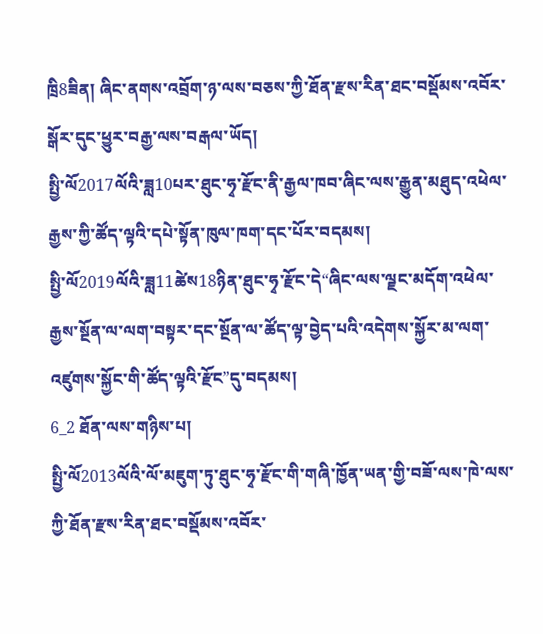ཁྲི8ཟིན། ཞིང་ནགས་འབྲོག་ཉ་ལས་བཅས་ཀྱི་ཐོན་རྫས་རིན་ཐང་བསྡོམས་འབོར་སྒོར་དུང་ཕྱུར་བརྒྱ་ལས་བརྒལ་ཡོད།
སྤྱི་ལོ2017ལོའི་ཟླ10པར་ཐུང་ཧྭ་རྫོང་ནི་རྒྱལ་ཁབ་ཞིང་ལས་རྒྱུན་མཐུད་འཕེལ་རྒྱས་ཀྱི་ཚོད་ལྟའི་དཔེ་སྟོན་ཁུལ་ཁག་དང་པོར་བདམས།
སྤྱི་ལོ2019ལོའི་ཟླ11ཚེས18ཉིན་ཐུང་ཧྭ་རྫོང་དེ“ཞིང་ལས་ལྗང་མདོག་འཕེལ་རྒྱས་སྔོན་ལ་ལག་བསྟར་དང་སྔོན་ལ་ཚོད་ལྟ་བྱེད་པའི་འདེགས་སྐྱོར་མ་ལག་འཛུགས་སྐྱོང་གི་ཚོད་ལྟའི་རྫོང”དུ་བདམས།
6_2 ཐོན་ལས་གཉིས་པ།
སྤྱི་ལོ2013ལོའི་ལོ་མཇུག་ཏུ་ཐུང་ཧྭ་རྫོང་གི་གཞི་ཁྱོན་ཡན་གྱི་བཟོ་ལས་ཁེ་ལས་ཀྱི་ཐོན་རྫས་རིན་ཐང་བསྡོམས་འབོར་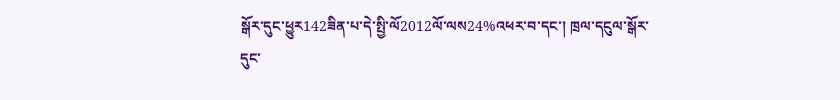སྒོར་དུང་ཕྱུར142ཟིན་པ་དེ་སྤྱི་ལོ2012ལོ་ལས24%འཕར་བ་དང་། ཁྲལ་དངུལ་སྒོར་དུང་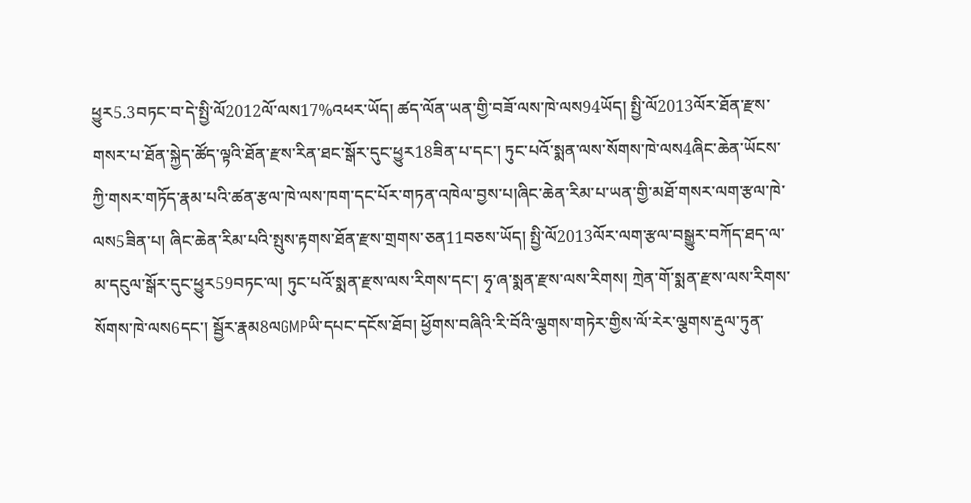ཕྱུར5.3བཏང་བ་དེ་སྤྱི་ལོ2012ལོ་ལས17%འཕར་ཡོད། ཚད་ལོན་ཡན་གྱི་བཟོ་ལས་ཁེ་ལས94ཡོད། སྤྱི་ལོ2013ལོར་ཐོན་རྫས་གསར་པ་ཐོན་སྐྱེད་ཚོད་ལྟའི་ཐོན་རྫས་རིན་ཐང་སྒོར་དུང་ཕྱུར18ཟིན་པ་དང་། ཏུང་པའོ་སྨན་ལས་སོགས་ཁེ་ལས4ཞིང་ཆེན་ཡོངས་ཀྱི་གསར་གཏོད་རྣམ་པའི་ཚན་རྩལ་ཁེ་ལས་ཁག་དང་པོར་གཏན་འཁེལ་བྱས་པ།ཞིང་ཆེན་རིམ་པ་ཡན་གྱི་མཐོ་གསར་ལག་རྩལ་ཁེ་ལས5ཟིན་པ། ཞིང་ཆེན་རིམ་པའི་སྤུས་རྟགས་ཐོན་རྫས་གྲགས་ཅན11བཅས་ཡོད། སྤྱི་ལོ2013ལོར་ལག་རྩལ་བསྒྱུར་བཀོད་ཐད་ལ་མ་དངུལ་སྒོར་དུང་ཕྱུར59བཏང་ལ། ཏུང་པའོ་སྨན་རྫས་ལས་རིགས་དང་། ཧྭ་ཞ་སྨན་རྫས་ལས་རིགས། ཀྲེན་གོ་སྨན་རྫས་ལས་རིགས་སོགས་ཁེ་ལས6དང་། སྦྱོར་རྣམ8ལGMPཡི་དཔང་དངོས་ཐོབ། ཕྱོགས་བཞིའི་རི་བོའི་ལྕགས་གཏེར་གྱིས་ལོ་རེར་ལྕགས་རྡུལ་ཏུན་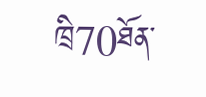ཁྲི70ཐོན་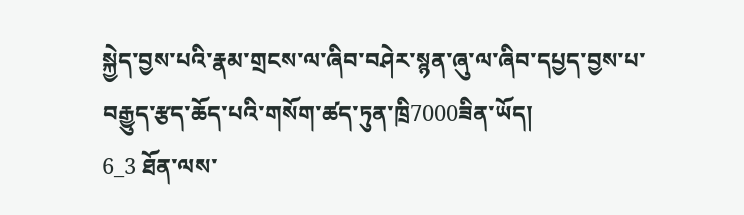སྐྱེད་བྱས་པའི་རྣམ་གྲངས་ལ་ཞིབ་བཤེར་སྙན་ཞུ་ལ་ཞིབ་དཔྱད་བྱས་པ་བརྒྱུད་རྩད་ཆོད་པའི་གསོག་ཚད་ཏུན་ཁྲི7000ཟིན་ཡོད།
6_3 ཐོན་ལས་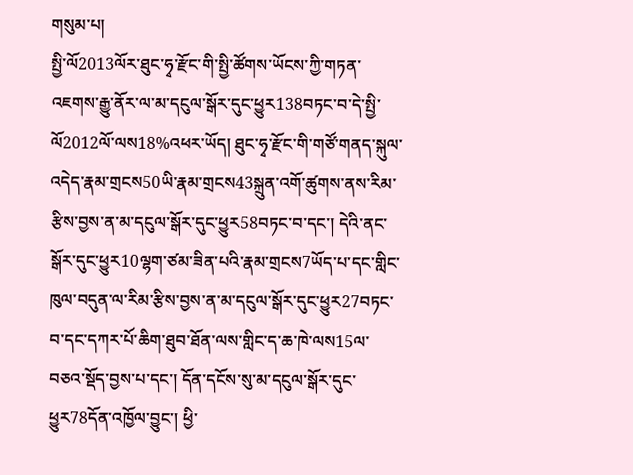གསུམ་པ།
སྤྱི་ལོ2013ལོར་ཐུང་ཧྭ་རྫོང་གི་སྤྱི་ཚོགས་ཡོངས་ཀྱི་གཏན་འཇགས་རྒྱུ་ནོར་ལ་མ་དངུལ་སྒོར་དུང་ཕྱུར138བཏང་བ་དེ་སྤྱི་ལོ2012ལོ་ལས18%འཕར་ཡོད། ཐུང་ཧྭ་རྫོང་གི་གཙོ་གནད་སྐུལ་འདེད་རྣམ་གྲངས50ཡི་རྣམ་གྲངས43སྐྲུན་འགོ་ཚུགས་ནས་རིམ་རྩིས་བྱས་ན་མ་དངུལ་སྒོར་དུང་ཕྱུར58བཏང་བ་དང་། དེའི་ནང་སྒོར་དུང་ཕྱུར10ལྷག་ཙམ་ཟིན་པའི་རྣམ་གྲངས7ཡོད་པ་དང་གླིང་ཁུལ་བདུན་ལ་རིམ་རྩིས་བྱས་ན་མ་དངུལ་སྒོར་དུང་ཕྱུར27བཏང་བ་དང་དཀར་པོ་ཆིག་ཐུབ་ཐོན་ལས་གླིང་ད་ཆ་ཁེ་ལས15ལ་བཅའ་སྡོད་བྱས་པ་དང་། དོན་དངོས་སུ་མ་དངུལ་སྒོར་དུང་ཕྱུར78དོན་འཁྱོལ་བྱུང་། ཕྱི་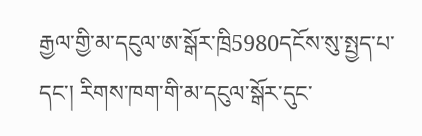རྒྱལ་གྱི་མ་དངུལ་ཨ་སྒོར་ཁྲི5980དངོས་སུ་སྤྱད་པ་དང་། རིགས་ཁག་གི་མ་དངུལ་སྒོར་དུང་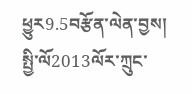ཕྱུར9.5བརྩོན་ལེན་བྱས།
སྤྱི་ལོ2013ལོར་ཀྲུང་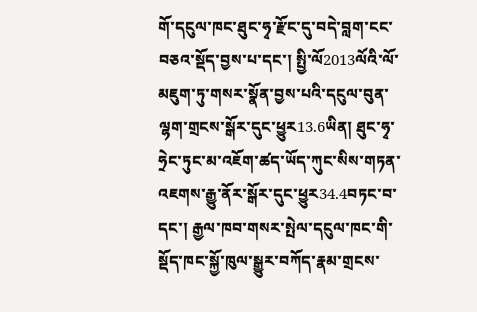གོ་དངུལ་ཁང་ཐུང་ཧྭ་རྫོང་དུ་བདེ་བླག་ངང་བཅའ་སྡོད་བྱས་པ་དང་། སྤྱི་ལོ2013ལོའི་ལོ་མཇུག་ཏུ་གསར་སྣོན་བྱས་པའི་དངུལ་བུན་ལྷག་གྲངས་སྒོར་དུང་ཕྱུར13.6ཡིན། ཐུང་ཧྭ་ཧྲེང་ཏུང་མ་འཇོག་ཚད་ཡོད་ཀུང་སིས་གཏན་འཇགས་རྒྱུ་ནོར་སྒོར་དུང་ཕྱུར34.4བཏང་བ་དང་། རྒྱལ་ཁབ་གསར་སྤེལ་དངུལ་ཁང་གི་སྡོད་ཁང་སྐྱོ་ཁུལ་སྒྱུར་བཀོད་རྣམ་གྲངས་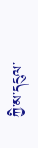ཀྱི་མ་དངུལ་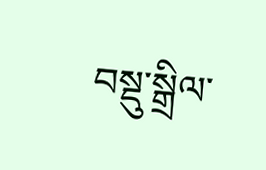བསྡུ་སྒྲིལ་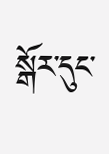སྒོར་དུང་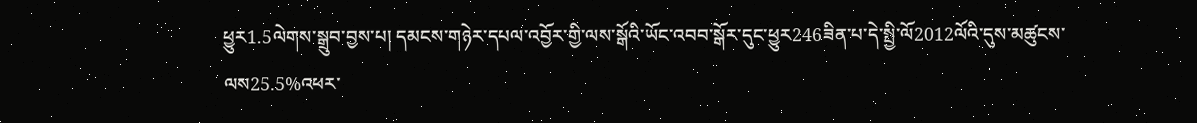ཕྱུར1.5ལེགས་སྒྲུབ་བྱས་པ། དམངས་གཉེར་དཔལ་འབྱོར་གྱི་ལས་སྒོའི་ཡོང་འབབ་སྒོར་དུང་ཕྱུར246ཟིན་པ་དེ་སྤྱི་ལོ2012ལོའི་དུས་མཚུངས་ལས25.5%འཕར་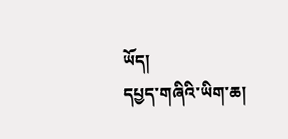ཡོད།
དཔྱད་གཞིའི་ཡིག་ཆ།